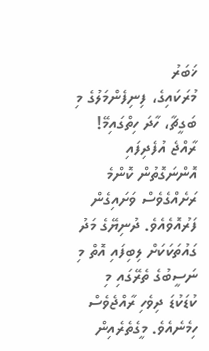ޚަބަރު
މުރަކައިގެ، ފިނިފެންމަލުގެ މި ބަގީޗާ، ހާދަ ހިތްގައިމޭ!
ރާއްޖެ އުފެދިފައި އޮންނަގޮތުން ކޮންމެ ރަށެއްގެވެސް ވަށައިގެން ފަރުއޮވެއެވެ. ދުނިޔޭގެ މަދު ގައުތަކަކަށް ލިބިފައި އޮތް މި ނަސީބުގެ ތެރޭގައި މި ކުޑަކުޑަ ދިވެހި ރާއްޖެވެސް ހިމެނެއެވެ. މީގެތެރެއިން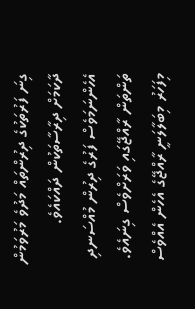ގިނަ ފަރުތަކުގެ ދިރުންތައް މަދުވެ މަރުވަމުން ދާކަމަށް ދިރާސާތަކުން ދައްކައެވެ. އެހެންނަމަވެސް ފަރުގެ ދިރުން މުއްސަނދި ތަންތަން ރާއްޖޭގައި ވަރަށްވެސް ގިނައެވެ. މިފަހަރު މިބަލާލަނީ ރާއްޖޭގެ އެހެން އެއްވެސް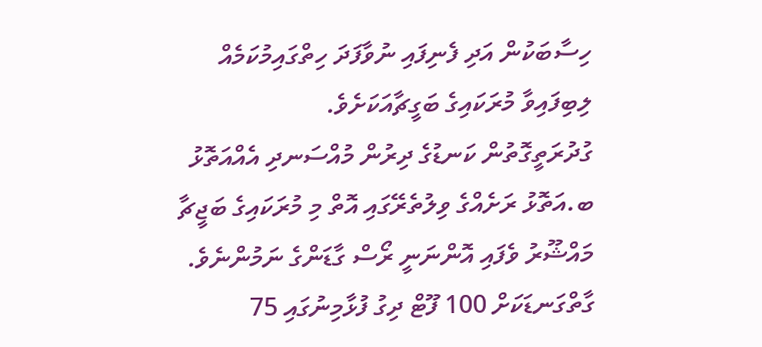ހިސާބަކުން އަދި ފެނިފައި ނުވާފަދަ ހިތްގައިމުކަމެއް ލިބިފައިވާ މުރަކައިގެ ބަގީޗާއަކަށެވެ.
ގުދުރަތީގޮތުން ކަނޑުގެ ދިރުން މުއްސަނދި އެއްއަތޮޅު ބ.އަތޮޅު ރަށެއްގެ ވިލުތެރޭގައި އޮތް މި މުރަކައިގެ ބަޖީޗާ މައްޝޫރު ވެފައި އޮންނަނީ ރޯސް ގާޑަންގެ ނަމުންނެވެ. ގާތްގަނޑަކަށް 100 ފޫޓް ދިގު ފުޅާމިނުގައި 75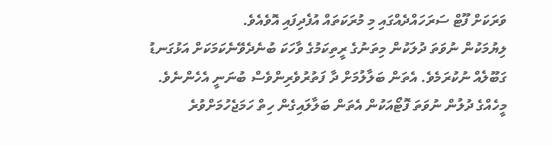ވަރަކަށް ފޫޓް ސަރަހައްދެއްގައި މި މުރަކަތައް އުފެދިފައި އޮވެއެވެ.
ލިޔުމަކުން ނުވަތަ ދުލަކުން މިތަނުގެ ރީތިކަމުގެ ވާހަކަ ބުނެދެވޭނެކަމަކަށް އަޅުގަނޑު ގަބޫލެއް ނުކުރަމެވެ. އެތަން ބަލާލުމަށް ދާ ފަތުރުވެރިންވެސް ބުނަނީ އެހެންނެވެ. މީހެއްގެ ދުލުން ނުވަތަ ފޮޓޯއަކުން އެތަން ބަލާލައިގެން ހިތް ހަމަޖެހުމަށްވުރެ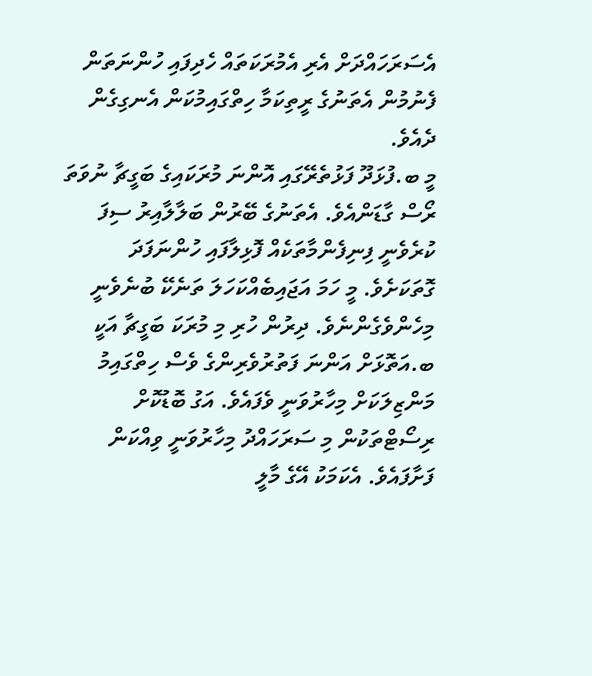އެސަރަހައްދަށް އެރި އެމުރަކަތައް ހެދިފައި ހުންނަތަން ފެނުމުން އެތަނުގެ ރީތިކަމާ ހިތްގައިމުކަން އެނގިގެން ދެއެވެ.
މީ ބ.ފުޅަދޫ ފަޅުތެރޭގައި އޮންނަ މުރަކައިގެ ބަގީޗާ ނުވަތަ ރޯސް ގާޑަންއެވެ. އެތަނުގެ ބޭރުން ބަލާލާއިރު ސިފަ ކުރެވެނީ ފިނިފެންމާތަކެއް ފޮޅިލާފައި ހުންނަފަދަ ގޮތަކަށެވެ. މީ ހަމަ އަޖައިބެއްކަހަލަ ތަނެކޭ ބުނެވެނީ މިހެންވެގެންނެވެ. ދިރުން ހުރި މި މުރަކަ ބަގީޗާ އަކީ ބ.އަތޮޅަށް އަންނަ ފަތުރުވެރިންގެ ވެސް ހިތްގައިމު މަންޒިލަކަށް މިހާރުވަނީ ވެފައެވެ. އަގު ބޮޑުކޮށް ރިސޯޓްތަކުން މި ސަރަހައްދު މިހާރުވަނީ ވިއްކަން ފަށާފައެވެ. އެކަމަކު އޭގެ މާލީ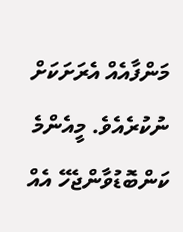މަންފާއެއް އެރަށަކަށް ނުކުރެއެވެ. މީއެންމެ ކަންބޮޑުވާންޖެހޭ އެއް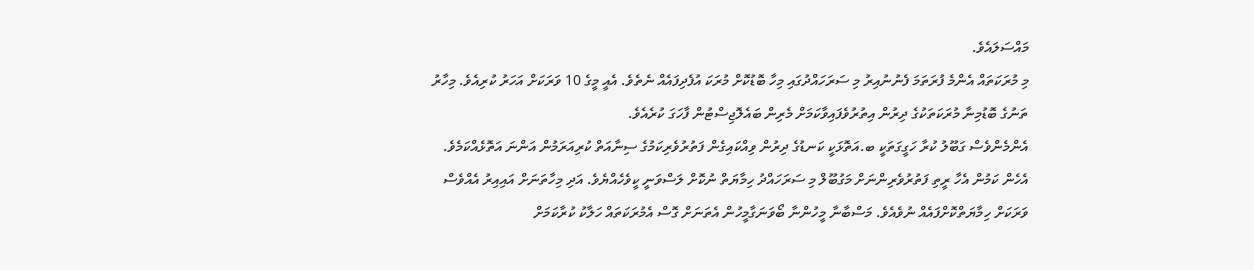މައްސަލައެވެ.
މި މުރަކަތައް އެންމެ ފުރަތަމަ ފެނުނުއިރު މި ސަރަހައްދުގައި މިހާ ބޮޑުކޮށް މުރަކަ އުފެދިފައެއް ނެތެވެ. އެއީ މީގެ 10 ވަރަކަށް އަހަރު ކުރިއެވެ. މިހާރު ތަނުގެ ބޮޑުމިނާ މުރަކަތަކުގެ ދިރުން އިތުރުވެފައިވާކަމަށް މެރިން ބައެލޮޖިސްޓުން ފާހަގަ ކުރެއެވެ.
އެންމެންވެސް ގަބޫލު ކުރާ ހަގީގަތަކީ ބ.އަތޮޅަކީ ކަނޑުގެ ދިރުން ވިއްކައިގެން ފަތުރުވެރިކަމުގެ ސިނާއަތް ކުރިއަރަމުން އަންނަ އަތޮޅެއްކަމެވެ. އެހެން ކަމުން އެހާ ރީތި ފަތުރުވެރިންނަށް މަގުބޫލް މި ސަރަހައްދު ހިމާޔަތް ނުކޮށް ލަސްވަނީ ކީވެހެއްޔެވެ. އަދި މިހާތަނަށް އައިއިރު އެއްވެސް ވަރަކަށް ހިމާޔަތްކޮށްފައެއް ނުވެއެވެ. މަސްބާނާ މީހުންނާ ބޯވަނަގާމީހުން އެތަނަށް ގޮސް އެމުރަކަތައް ހަލާކު ކުރާކަމަށް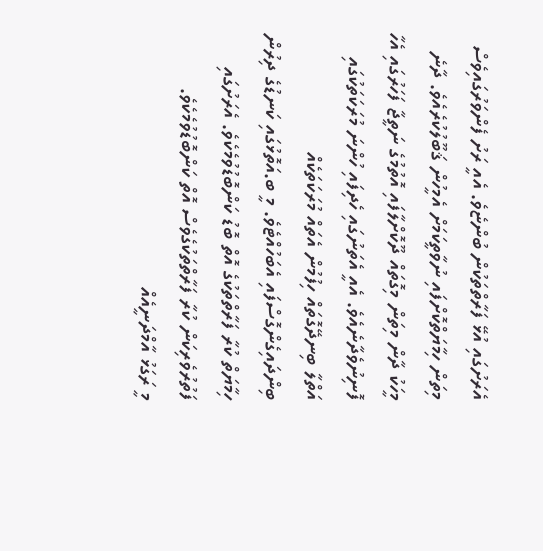އެރަށުގައި އުޅޭ ފަރާތްތަކުން ބުންޏެވެ. އެއީ ރަށު ފެންވަރުގައިވެސް މިތަން ހިމާޔަތްކޮށްފައި ނުވާތީކަމަށް އެމީހުން ޤަބޫލުކުރެއެވެ. ދާނެ މީހަކު ދާން މިތަން މިގޮތައް ދޫކޮށްލާފައި އޮތުމުގެ ނަތީޖާ ފަހަރުގައި އެހާ ފޮނިނުވެދާނެއެވެ. އެއީ އެތަނުގައި ހެދިފައި ހުންނަ މުރަކަތަކުގައި އަތްލާ ބިނދޭގޮތައް ހިފުމުން އެތައް މުރަކަތަކެއް ބިންދައިގެންގޮސްފައި އެބަހުއްޓެވެ. މީ ބ.އަތޮޅުގައި ކަނޑުގެ ދިރުން ހިމާޔަތް ކުރާ ފަރާތްތަކުގެ އޮތް ބޮޑު ކަންބޮޑުވުމެކެވެ. އެރަށުގައި ފަތުރުވެރިކަން ކުރާ ފަރާތްތަކުގެވެސް އޮތް ކަންބޮޑުވުމެކެވެ.
މީ ރަގަޅު އާމްދަނީއެއް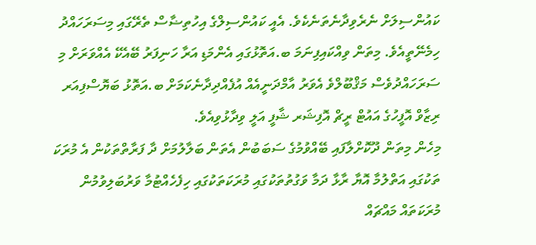ކައުންސިލަށް ނެރެވިދާނެތަނެކެވެ. އެއީ ކައުންސިލްގެ އިހުތިޟާސް ތެރޭގައި މިސަރަހައްދު ހިމެނޭތީއެވެ. މިތަން ވިއްކައިފިނަމަ ބ.އަތޮޅުގައި އެންމަޑި އަރާ ހަނިފަރު ބޭއެކޭ އެއްވަރަށް މި ސަރަހައްދުވެސް މަޤްބޫލްވެ އެވަރު އާމްދަނީއެއް އުފެއްދިދާނެކަމަށް ބ.އަތޮޅު ބަޔޮސްފިއަރ ރިޒާވް އޮފީހުގެ އައުޓް ރީޗް އޮފިޝަރ ޝާފީ އަލީ ވިދާޅުވިއެވެ.
މިހެން މިތަން ދޫކޮށްލާފައި ބޭއްވުމުގެ ސަބަބުން އެތަން ބަލާލުމަށް ދާ ފަރާތްތަކުން އެ މުރަކަ ތަކުގައި އަތްލުމާ އޮޔާ ރާޅާ ދަމާ ވަގުތުތަކުގައި މުރަކަތަކުގައި ހިފެހެއްޓުމާ ވަރުބަލިވުމުން މުރަކަތައް މައްޗައް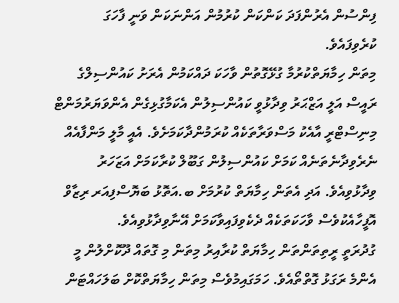ފިންސުން އެރުންފަދަ ކަންކަން ކުރުމުން އަންނަކަން ވަނީ ފާހަގަ ކުރެވިފައެވެ.
މިތަން ހިމާޔަތްކުރުމާ ގުޅޭގޮތުން ވާހަކަ ދައްކަމުން އެރަށު ކައުންސިލްގެ ރައީސް އަލީ އަޒްޙަރު ވިދާޅުވީ ކައުންސިލުން އެކަމާގުޅިގެން އެންވަޔަރުމަންޓް މިނިސްޓްރީ އާއެކު މަސްވަރާތަކެއް ކުރަމުންދާކަމަށެވެ. އެއީ މާލީ މަންފާއެއް ނެރެވިދާނެތަނެއް ކަމަށް ކައުންސިލުން ގަބޫލް ކުރާކަމަށް އަޒަހަރު ވިދާޅުވިއެވެ. އަދި އެތަން ހިމާޔަތް ކުރުމަށް ބ.އަތޮޅު ބަޔޮސްފިއަރ ރިޒާވް އޮފީހާއެކުވެސް ވާހަކަތަކެއް ދެކެވިފައިވާކަމަށް އޭނާވިދާޅުވިއެވެ.
ގުދުރަތީ ރީތިތަންތަން ހިމާޔަތް ކުރާއިރު މިތަން މި ގޮތައް ދޫކޮށްލުން މީ އެންމެ ރަގަޅު ގޮތްތޯއެވެ. ހަމަގައިމުވެސް މިތަން ހިމާޔަތްކޮށް ބަލަހައްޓަން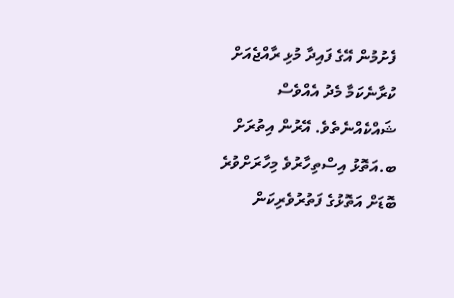ފެށުމުން އޭގެ ފައިދާ މުޅި ރާއްޖެއަށް ކުރާނެކަމާ މެދު އެއްވެސް ޝައްކެއްނެތެވެ. އޭރުން އިތުރަށް ބ.އަތޮޅު އިސްތިހާރުވެ މިހާރަށްވުރެ ބޮޑަށް އަތޮޅުގެ ފަތުރުވެރިކަން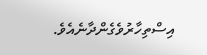އިސްތިހާރުވެގެންދާނެއެވެ.